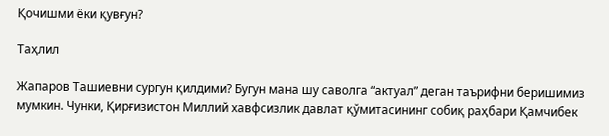Қочишми ёки қувғун?

Таҳлил

Жапаров Ташиевни сургун қилдими? Бугун мана шу саволга “актуал” деган таърифни беришимиз мумкин. Чунки, Қирғизистон Миллий хавфсизлик давлат қўмитасининг собиқ раҳбари Қамчибек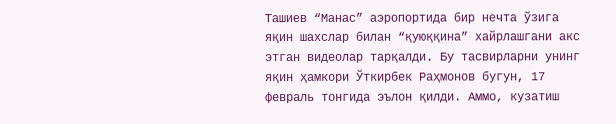Ташиев “Манас” аэропортида бир нечта ўзига яқин шахслар билан “қуюққина” хайрлашгани акс этган видеолар тарқалди. Бу тасвирларни унинг яқин ҳамкори Ўткирбек Раҳмонов бугун, 17 февраль тонгида эълон қилди. Аммо, кузатиш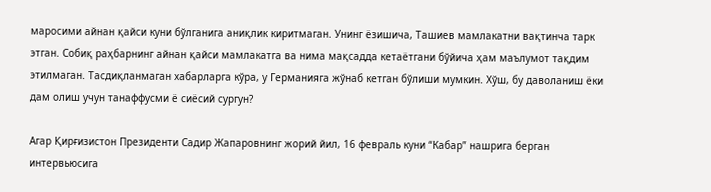маросими айнан қайси куни бўлганига аниқлик киритмаган. Унинг ёзишича, Ташиев мамлакатни вақтинча тарк этган. Собиқ раҳбарнинг айнан қайси мамлакатга ва нима мақсадда кетаётгани бўйича ҳам маълумот тақдим этилмаган. Тасдиқланмаган хабарларга кўра, у Германияга жўнаб кетган бўлиши мумкин. Хўш, бу даволаниш ёки дам олиш учун танаффусми ё сиёсий сургун?

Агар Қирғизистон Президенти Садир Жапаровнинг жорий йил, 16 февраль куни “Кабар” нашрига берган интервьюсига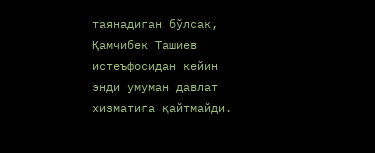таянадиган бўлсак, Қамчибек Ташиев истеъфосидан кейин энди умуман давлат хизматига қайтмайди.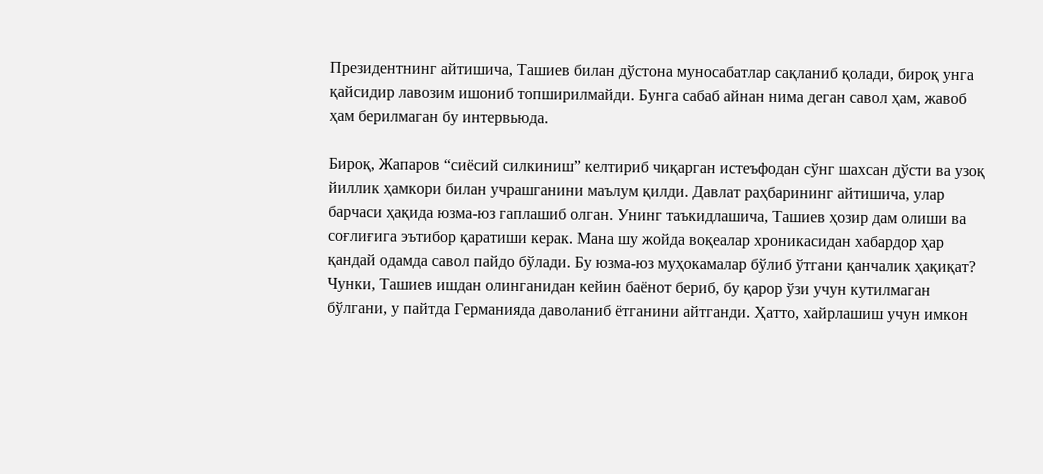Президентнинг айтишича, Ташиев билан дўстона муносабатлар сақланиб қолади, бироқ унга қайсидир лавозим ишониб топширилмайди. Бунга сабаб айнан нима деган савол ҳам, жавоб ҳам берилмаган бу интервьюда.

Бироқ, Жапаров “сиёсий силкиниш” келтириб чиқарган истеъфодан сўнг шахсан дўсти ва узоқ йиллик ҳамкори билан учрашганини маълум қилди. Давлат раҳбарининг айтишича, улар барчаси ҳақида юзма-юз гаплашиб олган. Унинг таъкидлашича, Ташиев ҳозир дам олиши ва соғлиғига эътибор қаратиши керак. Мана шу жойда воқеалар хроникасидан хабардор ҳар қандай одамда савол пайдо бўлади. Бу юзма-юз муҳокамалар бўлиб ўтгани қанчалик ҳақиқат? Чунки, Ташиев ишдан олинганидан кейин баёнот бериб, бу қарор ўзи учун кутилмаган бўлгани, у пайтда Германияда даволаниб ётганини айтганди. Ҳатто, хайрлашиш учун имкон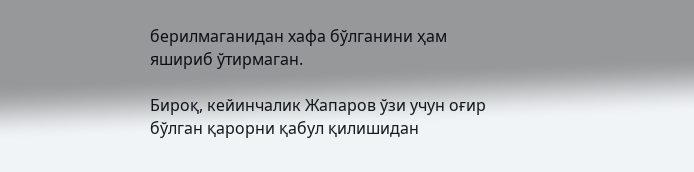берилмаганидан хафа бўлганини ҳам яшириб ўтирмаган.

Бироқ, кейинчалик Жапаров ўзи учун оғир бўлган қарорни қабул қилишидан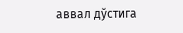аввал дўстига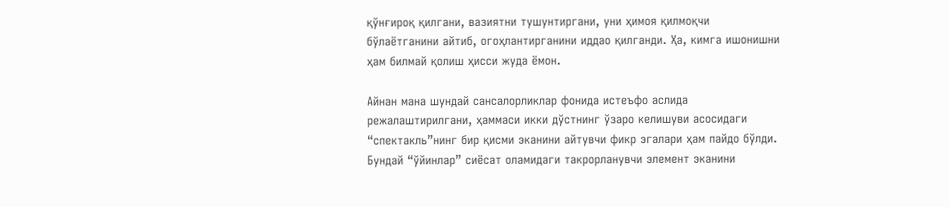қўнғироқ қилгани, вазиятни тушунтиргани, уни ҳимоя қилмоқчи бўлаётганини айтиб, огоҳлантирганини иддао қилганди. Ҳа, кимга ишонишни ҳам билмай қолиш ҳисси жуда ёмон.

Айнан мана шундай сансалорликлар фонида истеъфо аслида режалаштирилгани, ҳаммаси икки дўстнинг ўзаро келишуви асосидаги “спектакль”нинг бир қисми эканини айтувчи фикр эгалари ҳам пайдо бўлди. Бундай “ўйинлар” сиёсат оламидаги такрорланувчи элемент эканини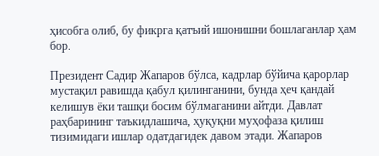ҳисобга олиб, бу фикрга қатъий ишонишни бошлаганлар ҳам бор.

Президент Садир Жапаров бўлса, кадрлар бўйича қарорлар мустақил равишда қабул қилинганини, бунда ҳеч қандай келишув ёки ташқи босим бўлмаганини айтди. Давлат раҳбарининг таъкидлашича, ҳуқуқни муҳофаза қилиш тизимидаги ишлар одатдагидек давом этади. Жапаров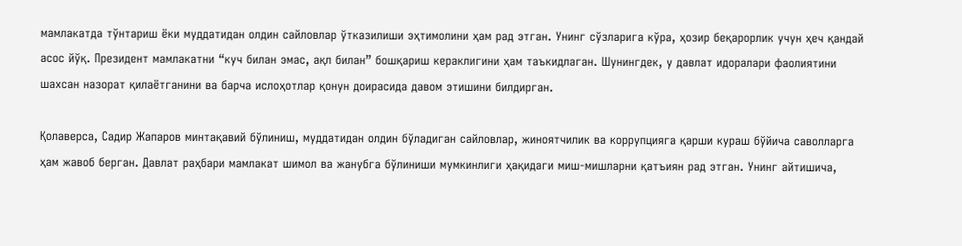мамлакатда тўнтариш ёки муддатидан олдин сайловлар ўтказилиши эҳтимолини ҳам рад этган. Унинг сўзларига кўра, ҳозир беқарорлик учун ҳеч қандай асос йўқ. Президент мамлакатни “куч билан эмас, ақл билан” бошқариш кераклигини ҳам таъкидлаган. Шунингдек, у давлат идоралари фаолиятини шахсан назорат қилаётганини ва барча ислоҳотлар қонун доирасида давом этишини билдирган.

Қолаверса, Садир Жапаров минтақавий бўлиниш, муддатидан олдин бўладиган сайловлар, жиноятчилик ва коррупцияга қарши кураш бўйича саволларга ҳам жавоб берган. Давлат раҳбари мамлакат шимол ва жанубга бўлиниши мумкинлиги ҳақидаги миш-мишларни қатъиян рад этган. Унинг айтишича,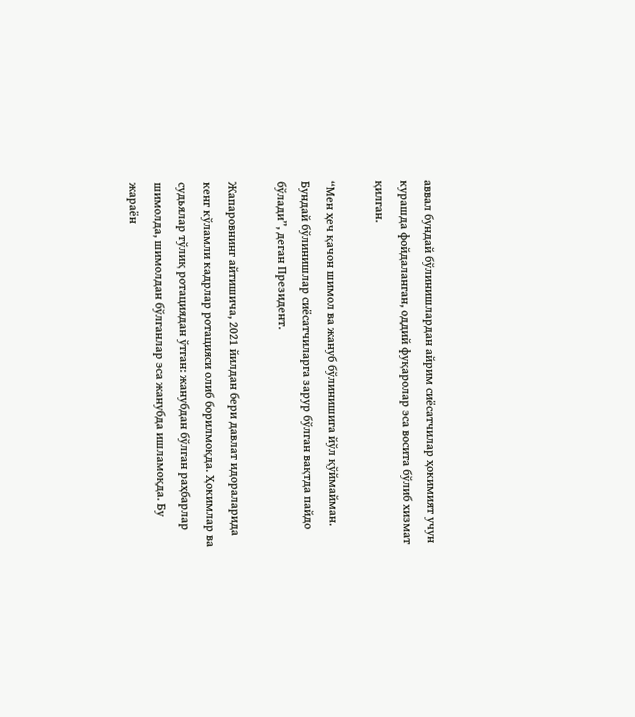аввал бундай бўлинишлардан айрим сиёсатчилар ҳокимият учун курашда фойдаланган, оддий фуқаролар эса восита бўлиб хизмат қилган.

“Мен ҳеч қачон шимол ва жануб бўлинишига йўл қўймайман. Бундай бўлинишлар сиёсатчиларга зарур бўлган вақтда пайдо бўлади”, деган Президент.

Жапаровнинг айтишича, 2021 йилдан бери давлат идораларида кенг кўламли кадрлар ротацияси олиб борилмоқда. Ҳокимлар ва судьялар тўлиқ ротациядан ўтган: жанубдан бўлган раҳбарлар шимолда, шимолдан бўлганлар эса жанубда ишламоқда. Бу жараён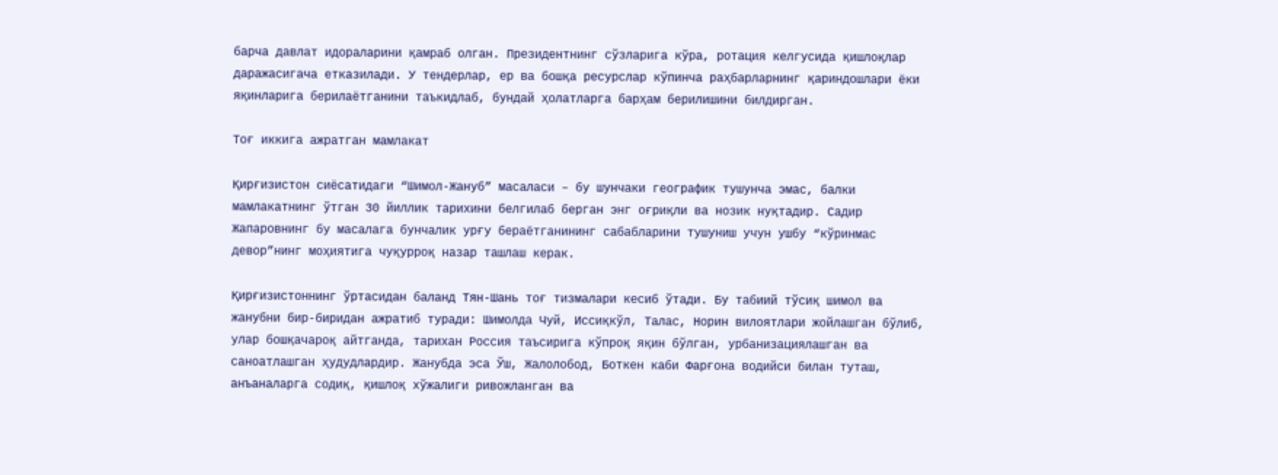барча давлат идораларини қамраб олган. Президентнинг сўзларига кўра, ротация келгусида қишлоқлар даражасигача етказилади. У тендерлар, ер ва бошқа ресурслар кўпинча раҳбарларнинг қариндошлари ёки яқинларига берилаётганини таъкидлаб, бундай ҳолатларга барҳам берилишини билдирган.

Тоғ иккига ажратган мамлакат

Қирғизистон сиёсатидаги “Шимол-Жануб” масаласи – бу шунчаки географик тушунча эмас, балки мамлакатнинг ўтган 30 йиллик тарихини белгилаб берган энг оғриқли ва нозик нуқтадир. Садир Жапаровнинг бу масалага бунчалик урғу бераётганининг сабабларини тушуниш учун ушбу “кўринмас девор”нинг моҳиятига чуқурроқ назар ташлаш керак.

Қирғизистоннинг ўртасидан баланд Тян-Шань тоғ тизмалари кесиб ўтади. Бу табиий тўсиқ шимол ва жанубни бир-биридан ажратиб туради: Шимолда Чуй, Иссиқкўл, Талас, Норин вилоятлари жойлашган бўлиб, улар бошқачароқ айтганда, тарихан Россия таъсирига кўпроқ яқин бўлган, урбанизациялашган ва саноатлашган ҳудудлардир. Жанубда эса Ўш, Жалолобод, Боткен каби Фарғона водийси билан туташ, анъаналарга содиқ, қишлоқ хўжалиги ривожланган ва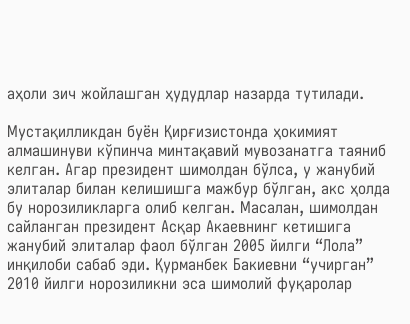аҳоли зич жойлашган ҳудудлар назарда тутилади.

Мустақилликдан буён Қирғизистонда ҳокимият алмашинуви кўпинча минтақавий мувозанатга таяниб келган. Агар президент шимолдан бўлса, у жанубий элиталар билан келишишга мажбур бўлган, акс ҳолда бу норозиликларга олиб келган. Масалан, шимолдан сайланган президент Асқар Акаевнинг кетишига жанубий элиталар фаол бўлган 2005 йилги “Лола” инқилоби сабаб эди. Қурманбек Бакиевни “учирган” 2010 йилги норозиликни эса шимолий фуқаролар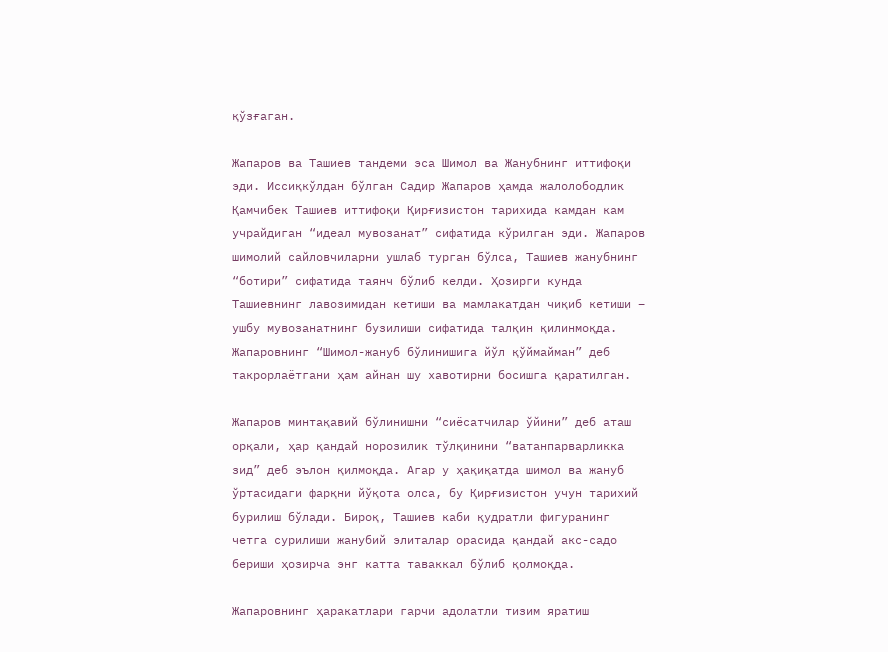қўзғаган.

Жапаров ва Ташиев тандеми эса Шимол ва Жанубнинг иттифоқи эди. Иссиқкўлдан бўлган Садир Жапаров ҳамда жалолободлик Қамчибек Ташиев иттифоқи Қирғизистон тарихида камдан кам учрайдиган “идеал мувозанат” сифатида кўрилган эди. Жапаров шимолий сайловчиларни ушлаб турган бўлса, Ташиев жанубнинг “ботири” сифатида таянч бўлиб келди. Ҳозирги кунда Ташиевнинг лавозимидан кетиши ва мамлакатдан чиқиб кетиши – ушбу мувозанатнинг бузилиши сифатида талқин қилинмоқда. Жапаровнинг “Шимол-жануб бўлинишига йўл қўймайман” деб такрорлаётгани ҳам айнан шу хавотирни босишга қаратилган.

Жапаров минтақавий бўлинишни “сиёсатчилар ўйини” деб аташ орқали, ҳар қандай норозилик тўлқинини “ватанпарварликка зид” деб эълон қилмоқда. Агар у ҳақиқатда шимол ва жануб ўртасидаги фарқни йўқота олса, бу Қирғизистон учун тарихий бурилиш бўлади. Бироқ, Ташиев каби қудратли фигуранинг четга сурилиши жанубий элиталар орасида қандай акс-садо бериши ҳозирча энг катта таваккал бўлиб қолмоқда.

Жапаровнинг ҳаракатлари гарчи адолатли тизим яратиш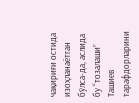чақириғи остида изоҳланаётган бўлса-да, аслида бу “тозалаши” Ташиев тарафдорларини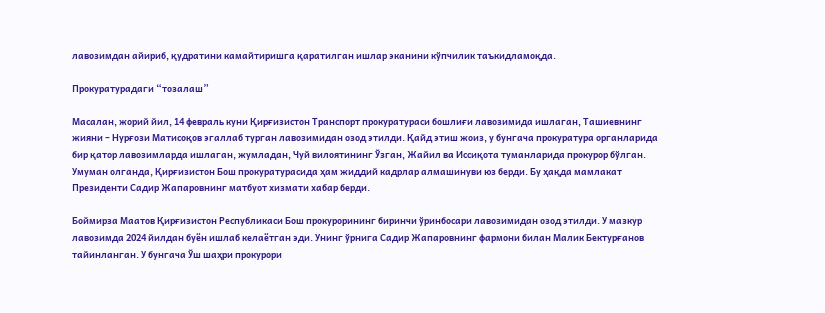лавозимдан айириб, қудратини камайтиришга қаратилган ишлар эканини кўпчилик таъкидламоқда.

Прокуратурадаги “тозалаш”

Масалан, жорий йил, 14 февраль куни Қирғизистон Транспорт прокуратураси бошлиғи лавозимида ишлаган, Ташиевнинг жияни – Нурғози Матисоқов эгаллаб турган лавозимидан озод этилди. Қайд этиш жоиз, у бунгача прокуратура органларида бир қатор лавозимларда ишлаган, жумладан, Чуй вилоятининг Ўзган, Жайил ва Иссиқота туманларида прокурор бўлган. Умуман олганда, Қирғизистон Бош прокуратурасида ҳам жиддий кадрлар алмашинуви юз берди. Бу ҳақда мамлакат Президенти Садир Жапаровнинг матбуот хизмати хабар берди.

Боймирза Маатов Қирғизистон Республикаси Бош прокурорининг биринчи ўринбосари лавозимидан озод этилди. У мазкур лавозимда 2024 йилдан буён ишлаб келаётган эди. Унинг ўрнига Садир Жапаровнинг фармони билан Малик Бектурғанов тайинланган. У бунгача Ўш шаҳри прокурори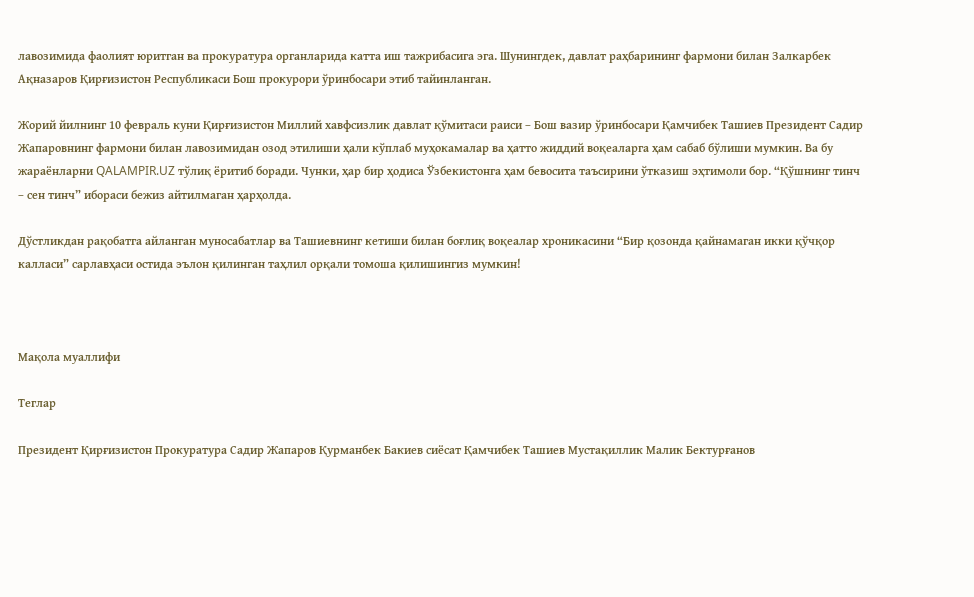лавозимида фаолият юритган ва прокуратура органларида катта иш тажрибасига эга. Шунингдек, давлат раҳбарининг фармони билан Залкарбек Ақназаров Қирғизистон Республикаси Бош прокурори ўринбосари этиб тайинланган.

Жорий йилнинг 10 февраль куни Қирғизистон Миллий хавфсизлик давлат қўмитаси раиси – Бош вазир ўринбосари Қамчибек Ташиев Президент Садир Жапаровнинг фармони билан лавозимидан озод этилиши ҳали кўплаб муҳокамалар ва ҳатто жиддий воқеаларга ҳам сабаб бўлиши мумкин. Ва бу жараёнларни QALAMPIR.UZ тўлиқ ёритиб боради. Чунки, ҳар бир ҳодиса Ўзбекистонга ҳам бевосита таъсирини ўтказиш эҳтимоли бор. “Қўшнинг тинч – сен тинч” ибораси бежиз айтилмаган ҳарҳолда.

Дўстликдан рақобатга айланган муносабатлар ва Ташиевнинг кетиши билан боғлиқ воқеалар хроникасини “Бир қозонда қайнамаган икки қўчқор калласи” сарлавҳаси остида эълон қилинган таҳлил орқали томоша қилишингиз мумкин!



Мақола муаллифи

Теглар

Президент Қирғизистон Прокуратура Садир Жапаров Қурманбек Бакиев сиёсат Қамчибек Ташиев Мустақиллик Малик Бектурғанов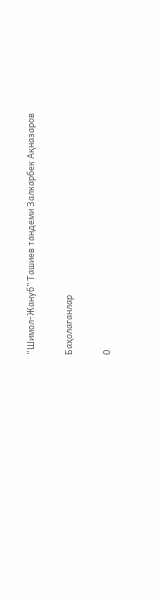“Шимол-Жануб” Ташиев тандеми Залкарбек Ақназаров

Баҳолаганлар

0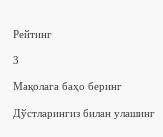Рейтинг

3

Мақолага баҳо беринг

Дўстларингиз билан улашинг